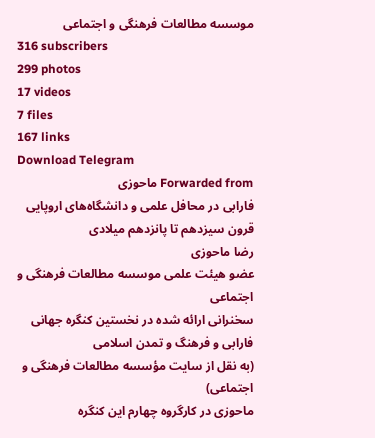موسسه مطالعات فرهنگی و اجتماعی
316 subscribers
299 photos
17 videos
7 files
167 links
Download Telegram
Forwarded from ماحوزی
فارابی در محافل علمی و دانشگاه‌های اروپایی قرون سیزدهم تا پانزدهم میلادی
رضا ماحوزی
عضو هیئت علمی موسسه مطالعات فرهنگی و اجتماعی
سخنرانی ارائه شده در نخستین کنگره جهانی فارابی و فرهنگ و تمدن اسلامی
(به نقل از سایت مؤسسه مطالعات فرهنگی و اجتماعی)
ماحوزی در کارگروه چهارم این کنگره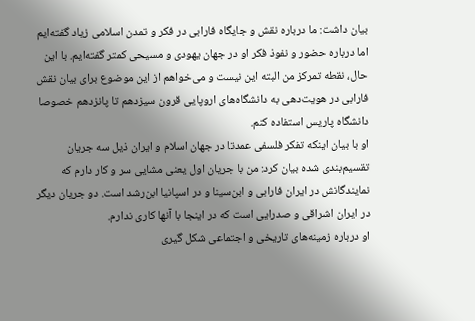بیان داشت: ما درباره نقش و جایگاه فارابی در فکر و تمدن اسلامی زیاد گفته‌ایم اما درباره حضور و نفوذ فکر او در جهان یهودی و مسیحی کمتر گفته‌ایم. با این حال، نقطه تمرکز من البته این نیست و می‌خواهم از این موضوع برای بیان نقش فارابی در هویت‌دهی به دانشگاه‌های اروپایی قرون سیزدهم تا پانزدهم خصوصا دانشگاه پاریس استفاده کنم.
او با بیان اینکه تفکر فلسفی عمدتا در جهان اسلام و ایران ذیل سه جریان تقسیم‌بندی شده بیان کرد: من با جریان اول یعنی مشایی سر و کار دارم که نمایندگانش در ایران فارابی و ابن‌سینا و در اسپانیا ابن‌رشد است. دو جریان دیگر در ایران اشراقی و صدرایی است که در اینجا با آنها کاری ندارم.
او درباره زمینه‌های تاریخی و اجتماعی شکل گیری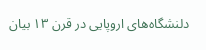دلنشگاه‌های اروپایی در قرن ۱۳ بیان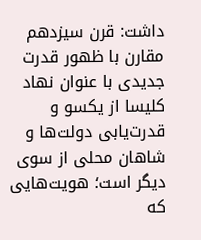داشت: قرن سیزدهم مقارن با ظهور قدرت جدیدی با عنوان نهاد کلیسا از یکسو و قدرت‌یابی دولت‌ها و شاهان محلی از سوی دیگر است؛ هویت‌هایی که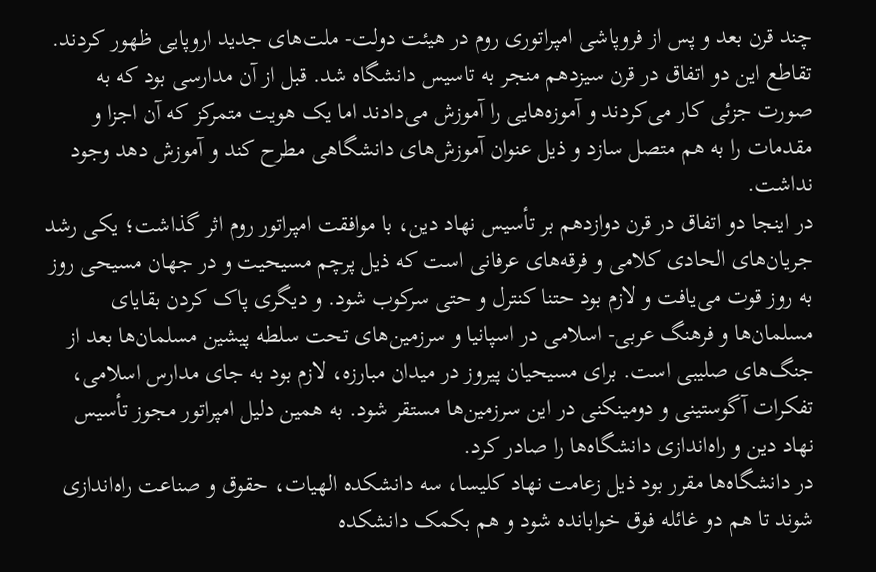چند قرن بعد و پس از فروپاشی امپراتوری روم در هیئت دولت‌- ملت‌های جدید اروپایی ظهور کردند. تقاطع این دو اتفاق در قرن سیزدهم منجر به تاسیس دانشگاه شد. قبل از آن مدارسی بود که به صورت جزئی کار می‌کردند و آموزه‌هایی را آموزش می‌دادند اما یک هویت متمرکز که آن اجزا و مقدمات را به هم متصل سازد و ذیل عنوان آموزش‌های دانشگاهی مطرح کند و آموزش دهد وجود نداشت.
در اینجا دو اتفاق در قرن دوازدهم بر تأسيس نهاد دین، با موافقت امپراتور روم اثر گذاشت؛ یکی رشد جریان‌های الحادی کلامی و فرقه‌های عرفانی است که ذیل پرچم مسیحیت و در جهان مسیحی روز به روز قوت می‌یافت و لازم بود حتنا کنترل و حتی سرکوب شود. و دیگری پاک کردن بقایای مسلمان‌ها و فرهنگ عربی- اسلامی در اسپانیا و سرزمین‌های تحت سلطه پیشین مسلمان‌ها بعد از جنگ‌های صلیبی است. برای مسیحیان پیروز در میدان مبارزه، لازم بود به جای مدارس اسلامی، تفکرات آگوستینی و دومینکنی در این سرزمین‌ها مستقر شود. به همین دلیل امپراتور مجوز تأسيس نهاد دین و راه‌اندازی دانشگاه‌ها را صادر کرد.
در دانشگاه‌ها مقرر بود ذیل زعامت نهاد کلیسا، سه دانشکده الهیات، حقوق و صناعت راه‌اندازی شوند تا هم دو غائله فوق خوابانده شود و هم بکمک دانشکده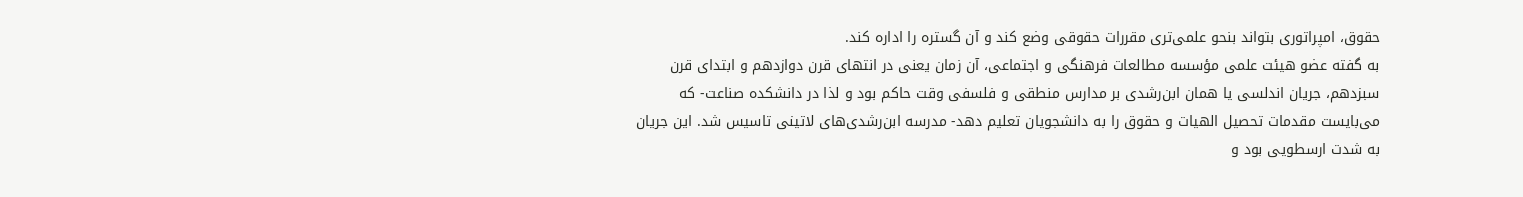حقوق، امپراتوری بتواند بنحو علمی‌تری مقررات حقوقی وضع کند و آن گستره را اداره کند.
به گفته عضو هیئت علمی مؤسسه مطالعات فرهنگی و اجتماعی، آن زمان یعنی در انتهای قرن دوازدهم و ابتدای قرن سبزدهم، جریان اندلسی یا همان ابن‌رشدی بر مدارس منطقی و فلسفی وقت حاکم بود و لذا در دانشکده صناعت- که می‌بایست مقدمات تحصیل الهیات و حقوق را به دانشجويان تعلیم دهد- مدرسه ابن‌رشدی‌های لاتینی تاسیس شد. این جریان به شدت ارسطویی بود و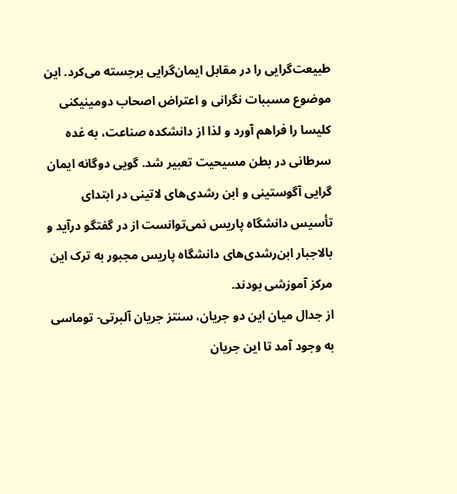طبیعت‌گرایی را در مقابل ایمان‌گرایی برجسته می‌کرد. این موضوع مسببات نگرانی و اعتراض اصحاب دومینیکنی کلیسا را فراهم آورد و لذا از دانشکده صناعت، به غده سرطانی در بطن مسیحیت تعبیر شد. گویی دوگانه ایمان گرایی آگوستینی و ابن رشدی‌های لاتینی در ابتدای تأسيس دانشگاه پاریس نمی‌توانست از در گفتگو درآید و بالاجبار ابن‌رشدی‌های دانشگاه پاریس مجبور به ترک این مرکز آموزشی بودند.
از جدال میان این دو جریان، سنتز جریان آلبرتی- توماسی به وجود آمد تا این جریان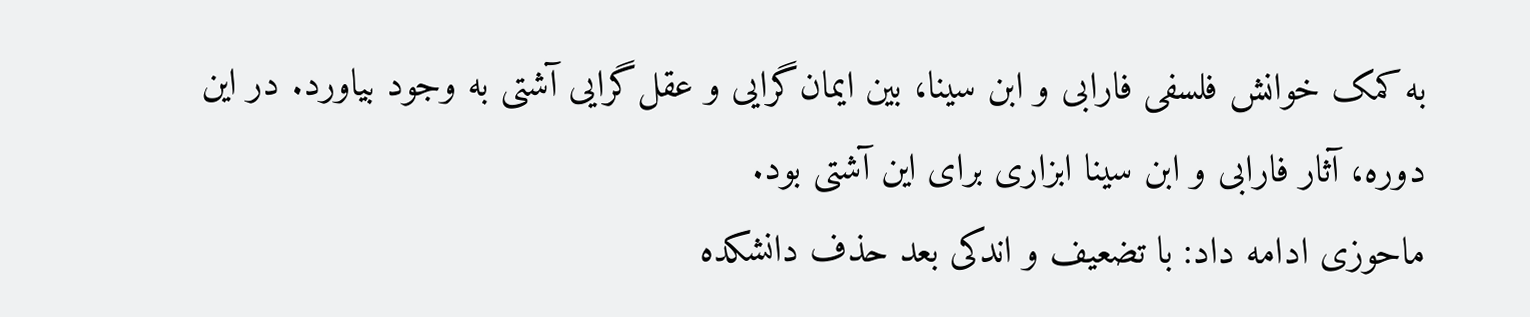به کمک خوانش فلسفی فارابی و ابن سینا، بین ایمان‌گرایی و عقل‌گرایی آشتی به وجود بیاورد. در این دوره، آثار فارابی و ابن سینا ابزاری برای این آشتی بود.
ماحوزی ادامه داد: با تضعیف و اندکی بعد حذف دانشکده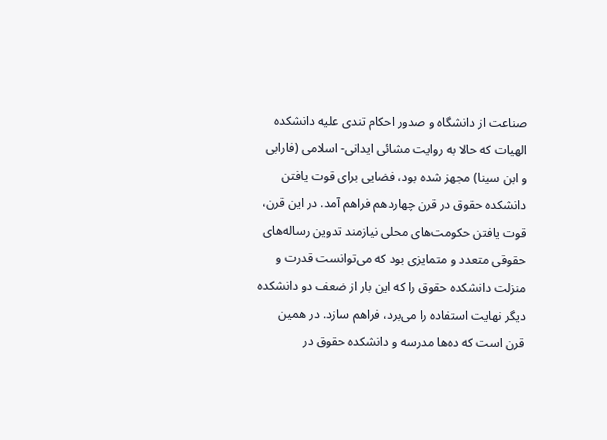صناعت از دانشگاه و صدور احکام تندی علیه دانشکده الهیات که حالا به روایت مشائی ایدانی- اسلامی (فارابی و ابن سینا) مجهز شده بود، فضایی برای قوت یافتن دانشکده حقوق در قرن چهاردهم فراهم آمد. در این قرن، قوت یافتن حکومت‌های محلی نیازمند تدوین رساله‌های حقوقی متعدد و متمایزی بود که می‌توانست قدرت و منزلت دانشکده حقوق را که این بار از ضعف دو دانشکده دیگر نهایت استفاده را می‌برد، فراهم سازد. در همین قرن است که ده‌ها مدرسه و دانشکده حقوق در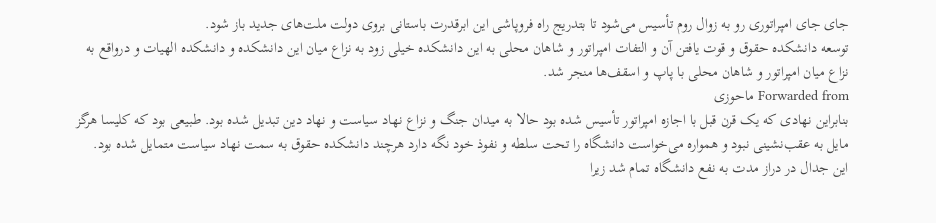جای جای امپراتوری رو به زوال روم تأسيس می‌شود تا بتدریج راه فروپاشی این ابرقدرت باستانی بروی دولت ملت‌های جدید باز شود.
توسعه دانشکده حقوق و قوت یافتن آن و التفات امپراتور و شاهان محلی به این دانشکده خیلی زود به نزاع میان این دانشکده و دانشکده الهیات و درواقع به نزاع میان امپراتور و شاهان محلی با پاپ و اسقف‌ها منجر شد.
Forwarded from ماحوزی
بنابراین نهادی که یک قرن قبل با اجازه امپراتور تأسيس شده بود حالا به میدان جنگ و نزاع نهاد سیاست و نهاد دین تبدیل شده بود. طبیعی بود که کلیسا هرگز مایل به عقب‌نشینی نبود و همواره می‌خواست دانشگاه را تحت سلطه و نفوذ خود نگه دارد هرچند دانشکده حقوق به سمت نهاد سیاست متمایل شده بود.
این جدال در دراز مدت به نفع دانشگاه تمام شد زیرا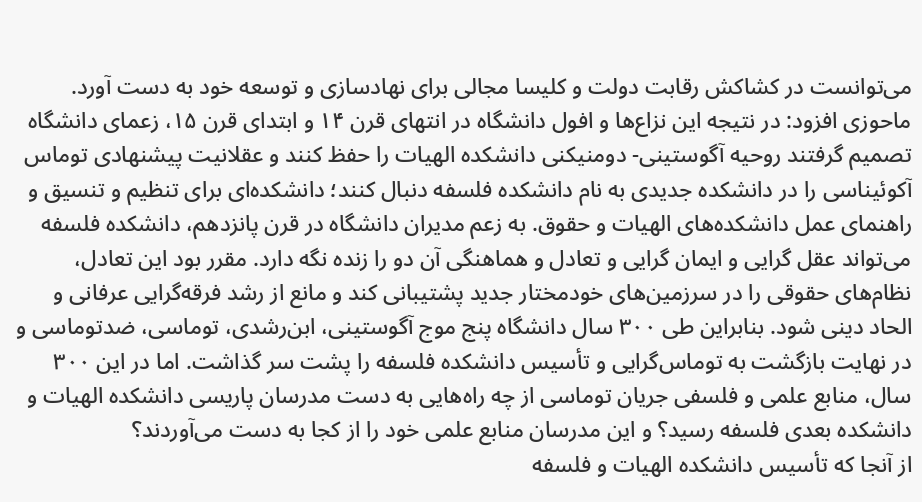می‌توانست در کشاکش رقابت دولت و کلیسا مجالی برای نهادسازی و توسعه خود به دست آورد.
ماحوزی افزود: در نتیجه این نزاع‌ها و افول دانشگاه در انتهای قرن ۱۴ و ابتدای قرن ۱۵، زعمای دانشگاه تصمیم گرفتند روحیه آگوستینی- دومنیکنی دانشکده الهیات را حفظ کنند و عقلانیت پیشنهادی توماس آکوئیناسی را در دانشکده جدیدی به نام دانشکده فلسفه دنبال کنند؛ دانشکده‌ای برای تنظیم و تنسیق و راهنمای عمل دانشکده‌های الهیات و حقوق. به زعم مدیران دانشگاه در قرن پانزدهم، دانشکده فلسفه می‌تواند عقل گرایی و ایمان گرایی و تعادل و هماهنگی آن دو را زنده نگه دارد. مقرر بود این تعادل، نظام‌های حقوقی را در سرزمین‌های خودمختار جدید پشتیبانی کند و مانع از رشد فرقه‌گرایی عرفانی و الحاد دینی شود. بنابراین طی ۳۰۰ سال دانشگاه پنج موج آگوستینی، ابن‌رشدی، توماسی، ضدتوماسی و در نهایت بازگشت به توماس‌گرایی و تأسيس دانشکده فلسفه را پشت سر گذاشت. اما در این ۳۰۰ سال، منابع علمی و فلسفی جریان توماسی از چه راه‌هایی به دست مدرسان پاریسی دانشکده الهیات و دانشکده بعدی فلسفه رسید؟ و این مدرسان منابع علمی خود را از کجا به دست می‌آوردند؟
از آنجا که تأسیس دانشکده الهیات و فلسفه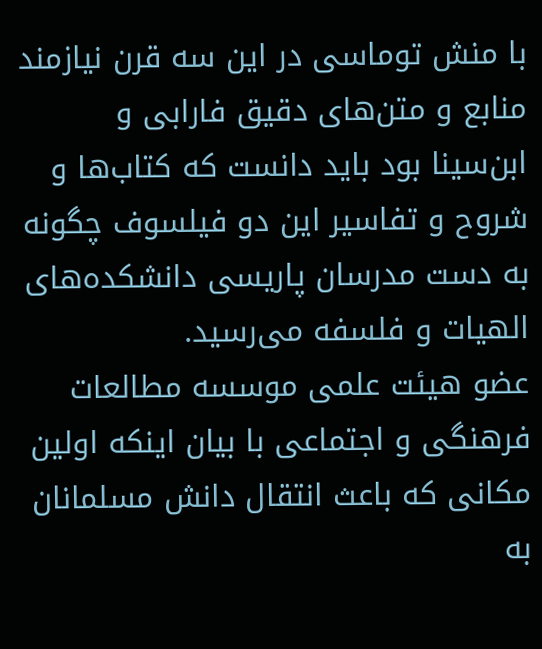با منش توماسی در این سه قرن نیازمند منابع و متن‌های دقیق فارابی و ابن‌سینا بود باید دانست که کتاب‌ها و شروح و تفاسیر این دو فیلسوف چگونه به دست مدرسان پاریسی دانشکده‌های الهیات و فلسفه می‌رسید.
عضو هیئت علمی موسسه مطالعات فرهنگی و اجتماعی با بیان اینکه اولین مکانی که باعث انتقال دانش مسلمانان به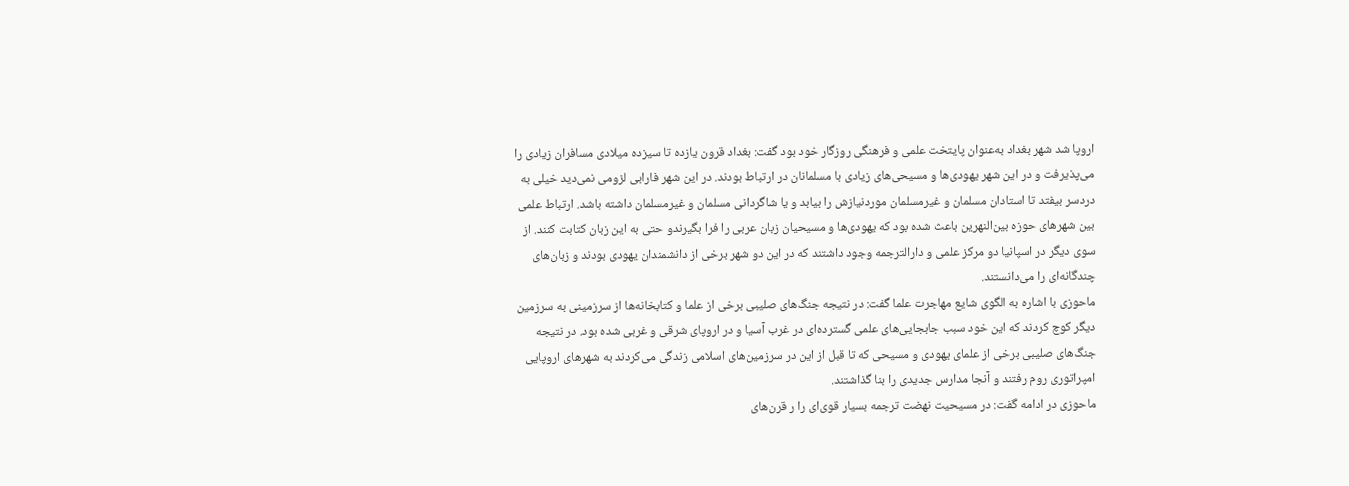اروپا شد شهر بغداد به‌عنوان پایتخت علمی و فرهنگی روزگار خود بود گفت: بغداد قرون یازده تا سیزده میلادی مسافران زیادی را می‌پذیرفت و در این شهر یهودی‌ها و مسیحی‌های زیادی با مسلمانان در ارتباط بودند. در این شهر فارابی لزومی نمی‌دید خیلی به دردسر بیفتد تا استادان مسلمان و غیرمسلمان موردنیازش را بیابد و یا شاگردانی مسلمان و غیرمسلمان داشته باشد. ارتباط علمی بین شهرهای حوزه بین‌النهرین باعث شده بود که یهودی‌ها و مسیحیان زبان عربی را فرا بگیرندو حتی به این زبان کتابت کنند. از سوی دیگر در اسپانیا دو مرکز علمی و دارالترجمه وجود داشتند که در این دو شهر برخی از دانشمندان یهودی بودند و زبان‌های چندگانه‌ای را می‌دانستند.
ماحوزی با اشاره به الگوی شایع مهاجرت علما گفت: در نتیجه جنگ‌های صلیبی برخی از علما و کتابخانه‌ها از سرزمینی به سرزمین دیگر کوچ کردند که این خود سبب جابجایی‌های علمی گسترده‌ای در غرب آسیا و در اروپای شرقی و غربی شده بود. در نتیجه جنگ‌های صلیبی برخی از علمای یهودی و مسیحی که تا قبل از این در سرزمین‌های اسلامی زندگی می‌کردند به شهرهای اروپایی امپراتوری روم رفتند و آنجا مدارس جدیدی را بنا گذاشتند.
ماحوزی در ادامه گفت: در مسیحیت نهضت ترجمه بسیار قوی‌ای را ر قرن‌های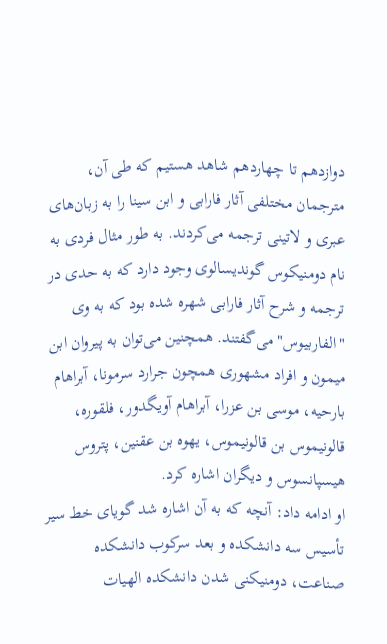دوازدهم تا چهاردهم شاهد هستیم که طی آن، مترجمان مختلفی آثار فارابی و ابن سینا را به زبان‌های عبری و لاتینی ترجمه می‌کردند. به طور مثال فردی به نام دومنیکوس گوندیسالوی وجود دارد که به حدی در ترجمه و شرح آثار فارابی شهره شده بود که به وی "الفاربیوس" می‌گفتند. همچنین می‌توان به پیروان ابن میمون و افراد مشهوری همچون جرارد سرمونا، آبراهام بارحیه، موسی بن عزرا، آبراهام آویگدور، فلقوره، قالونیموس بن قالونیموس، یهوه بن عقنین، پتروس هیسپانسوس و دیگران اشاره کرد.
او ادامه داد: آنچه که به آن اشاره شد گویای خط سیر تأسيس سه دانشکده و بعد سرکوب دانشکده صناعت، دومنیکنی شدن دانشکده الهیات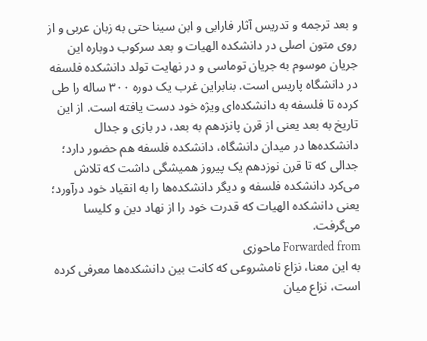و بعد ترجمه و تدریس آثار فارابی و ابن سینا حتی به زبان عربی و از روی متون اصلی در دانشکده الهیات و بعد سرکوب دوباره این جریان موسوم به جریان توماسی و در نهایت تولد دانشکده فلسفه در دانشگاه پاریس است. بنابراین غرب یک دوره ۳۰۰ ساله را طی کرده تا فلسفه به دانشکده‌ای ویژه خود دست یافته است. از این تاریخ به بعد یعنی از قرن پانزدهم به بعد، در بازی و جدال دانشکده‌ها در میدان دانشگاه، دانشکده فلسفه هم حضور دارد؛ جدالی که تا قرن نوزدهم یک پیروز همیشگی داشت که تلاش می‌کرد دانشکده فلسفه و دیگر دانشکده‌ها را به انقیاد خود درآورد؛ یعنی دانشکده الهیات که قدرت خود را از نهاد دین و کلیسا می‌گرفت.
Forwarded from ماحوزی
به این معنا، نزاع نامشروعی که کانت بین دانشکده‌ها معرفی کرده است، نزاع میان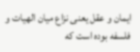ایمان و عقل یعنی نزاع میان الهیات و فلسفه بوده است که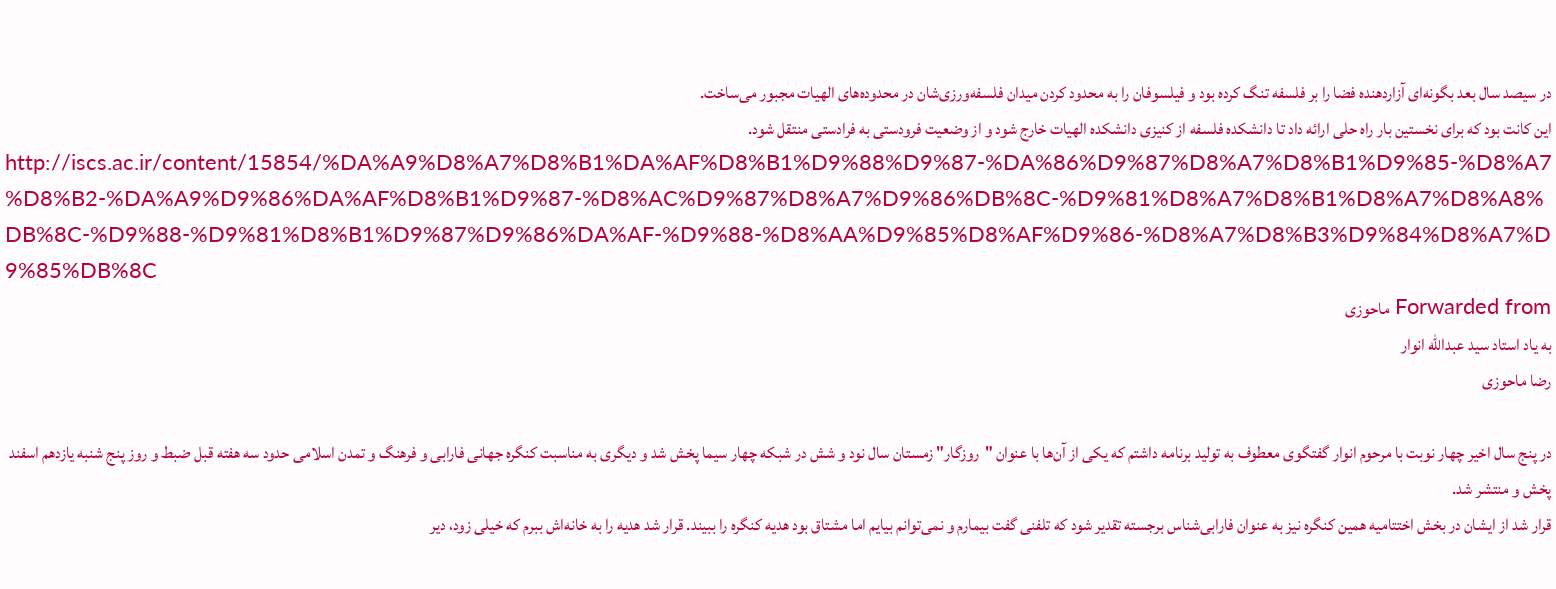در سیصد سال بعد بگونه‌ای آزاردهنده فضا را بر فلسفه تنگ کرده بود و فیلسوفان را به محدود کردن میدان فلسفه‌ورزی‌شان در محدوده‌های الهیات مجبور می‌ساخت.
این کانت بود که برای نخستین بار راه حلی ارائه داد تا دانشکده فلسفه از کنیزی دانشکده الهیات خارج شود و از وضعیت فرودستی به فرادستی منتقل شود.
http://iscs.ac.ir/content/15854/%DA%A9%D8%A7%D8%B1%DA%AF%D8%B1%D9%88%D9%87-%DA%86%D9%87%D8%A7%D8%B1%D9%85-%D8%A7%D8%B2-%DA%A9%D9%86%DA%AF%D8%B1%D9%87-%D8%AC%D9%87%D8%A7%D9%86%DB%8C-%D9%81%D8%A7%D8%B1%D8%A7%D8%A8%DB%8C-%D9%88-%D9%81%D8%B1%D9%87%D9%86%DA%AF-%D9%88-%D8%AA%D9%85%D8%AF%D9%86-%D8%A7%D8%B3%D9%84%D8%A7%D9%85%DB%8C
Forwarded from ماحوزی
به یاد استاد سید عبدالله انوار
رضا ماحوزی

در پنج سال اخیر چهار نوبت با مرحوم انوار گفتگوی معطوف به تولید برنامه داشتم که یکی از آن‌ها با عنوان "روزگار" زمستان سال نود و شش در شبکه چهار سیما پخش شد و دیگری به مناسبت کنگره جهانی فارابی و فرهنگ و تمدن اسلامی حدود سه هفته قبل ضبط و روز پنج شنبه یازدهم اسفند پخش و منتشر شد.
قرار شد از ایشان در بخش اختتامیه همین کنگره نیز به عنوان فارابی‌شناس برجسته تقدیر شود که تلفنی گفت بیمارم و نمی‌توانم بیایم اما مشتاق بود هدیه کنگره را ببیند. قرار شد هدیه را به خانه‌اش ببرم که خیلی زود، دیر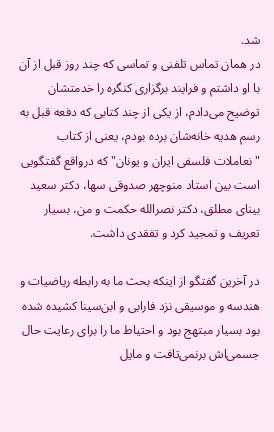شد.
در همان تماس تلفنی و تماسی که چند روز قبل از آن با او داشتم و فرایند برگزاری کنگره را خدمتشان توضیح می‌دادم، از یکی از چند کتابی که دفعه قبل به رسم هدیه خانه‌شان برده بودم، یعنی از کتاب "نعاملات فلسفی ایران و یونان" که درواقع گفتگویی است بین استاد منوچهر صدوقی سها، دکتر سعید بینای مطلق، دکتر نصرالله حکمت و من، بسیار تعریف و تمجید کرد و تفقدی داشت.

در آخرین گفتگو از اینکه بحث ما به رابطه ریاضیات و هندسه و موسیقی نزد فارابی و ابن‌سینا کشیده شده بود بسیار مبتهج بود و احتیاط ما را برای رعایت حال جسمی‌اش برنمی‌تافت و مایل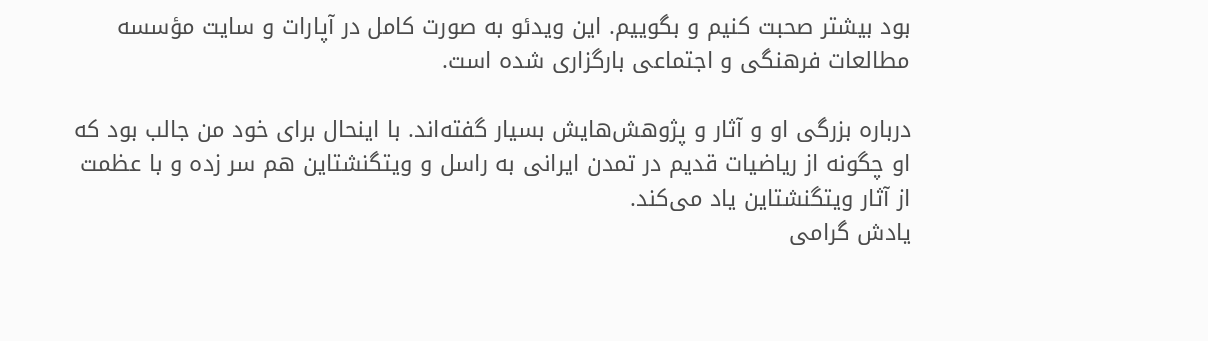بود بیشتر صحبت کنیم و بگوییم. این ویدئو به صورت کامل در آپارات و سایت مؤسسه مطالعات فرهنگی و اجتماعی بارگزاری شده است.

درباره بزرگی او و آثار و پژوهش‌هایش بسیار گفته‌اند. با اینحال برای خود من جالب بود که او چگونه از ریاضیات قدیم در تمدن ایرانی به راسل و ویتگنشتاین هم سر زده و با عظمت از آثار ویتگنشتاین یاد می‌کند.
یادش گرامی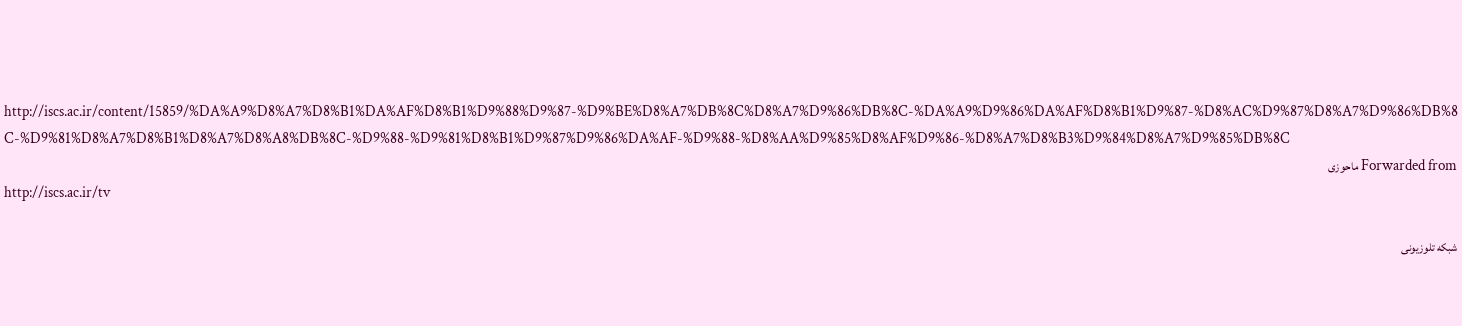http://iscs.ac.ir/content/15859/%DA%A9%D8%A7%D8%B1%DA%AF%D8%B1%D9%88%D9%87-%D9%BE%D8%A7%DB%8C%D8%A7%D9%86%DB%8C-%DA%A9%D9%86%DA%AF%D8%B1%D9%87-%D8%AC%D9%87%D8%A7%D9%86%DB%8C-%D9%81%D8%A7%D8%B1%D8%A7%D8%A8%DB%8C-%D9%88-%D9%81%D8%B1%D9%87%D9%86%DA%AF-%D9%88-%D8%AA%D9%85%D8%AF%D9%86-%D8%A7%D8%B3%D9%84%D8%A7%D9%85%DB%8C
Forwarded from ماحوزی
http://iscs.ac.ir/tv

شبکه تلوزیونی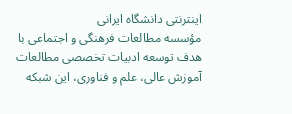اینترنتی دانشگاه ایرانی
مؤسسه مطالعات فرهنگی و اجتماعی با هدف توسعه ادبیات تخصصی مطالعات آموزش عالی، علم و فناوری، این شبکه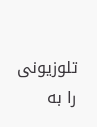تلوزیونی را به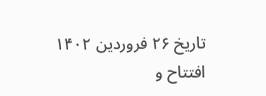تاریخ ۲۶ فروردین ۱۴۰۲ افتتاح و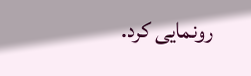رونمایی کرد.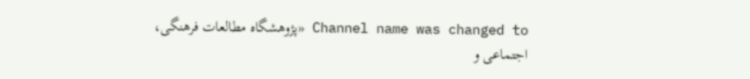Channel name was changed to «پژوهشگاه مطالعات فرهنگی، اجتماعی و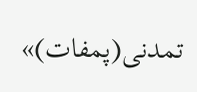تمدنی(پمفات)»